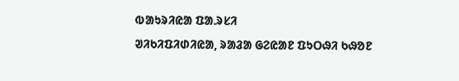ᱵᱟᱩᱨᱤᱭᱟ ᱯᱟᱹᱨᱥᱤ
ᱣᱤᱠᱤᱯᱤᱰᱤᱭᱟ, ᱨᱟᱲᱟ ᱜᱮᱭᱟᱱ ᱯᱩᱛᱷᱤ ᱠᱷᱚᱱ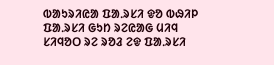ᱵᱟᱩᱨᱤᱭᱟ ᱯᱟᱹᱨᱥᱤ ᱫᱚ ᱵᱷᱤᱞ ᱯᱟᱹᱨᱥᱤ ᱜᱩᱴ ᱨᱮᱭᱟᱜ ᱢᱤᱧ ᱥᱤᱧᱚᱛ ᱨᱮ ᱨᱚᱲ ᱮᱫ ᱯᱟᱹᱨᱥᱤ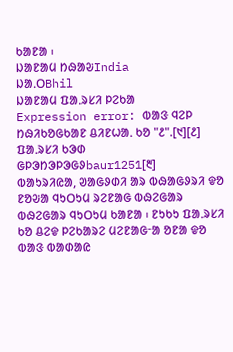ᱠᱟᱱᱟ ᱾
ᱡᱟᱱᱟᱢ ᱴᱷᱟᱶIndia
ᱡᱟᱹᱛBhil
ᱡᱟᱱᱟᱢ ᱯᱟᱹᱨᱥᱤ ᱞᱮᱠᱟ
Expression error: ᱵᱟᱝ ᱧᱮᱞ ᱴᱷᱤᱠᱚᱜᱠᱟᱱ ᱪᱤᱱᱦᱟᱹ ᱠᱚ "᱒".[᱑][᱒]
ᱯᱟᱹᱨᱥᱤ ᱠᱳᱰ
ᱜᱞᱳᱴᱳᱞᱳᱜᱽbaur1251[᱓]
ᱵᱟᱩᱨᱤᱭᱟ, ᱣᱟᱜᱽᱰᱤ ᱟᱨ ᱵᱷᱟᱜᱽᱨᱤ ᱫᱚ ᱱᱚᱶᱟ ᱧᱩᱛᱩᱢ ᱨᱮᱱᱟᱜ ᱵᱷᱮᱜᱟᱨ ᱵᱷᱮᱜᱟᱨ ᱧᱩᱛᱩᱢ ᱠᱟᱱᱟ ᱾ ᱱᱩᱠᱩ ᱯᱟᱹᱨᱥᱤ ᱠᱚ ᱪᱮᱫ ᱞᱮᱠᱟᱨᱮ ᱢᱮᱱᱟᱜᱼᱟ ᱚᱱᱟ ᱫᱚ ᱵᱟᱝ ᱵᱟᱰᱟᱭ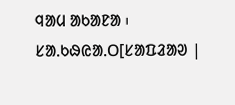ᱧᱟᱢ ᱟᱠᱟᱱᱟ ᱾
ᱥᱟᱹᱠᱷᱭᱟᱹᱛ[ᱥᱟᱯᱲᱟᱣ |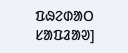ᱯᱷᱮᱰᱟᱛ ᱥᱟᱯᱲᱟᱣ]